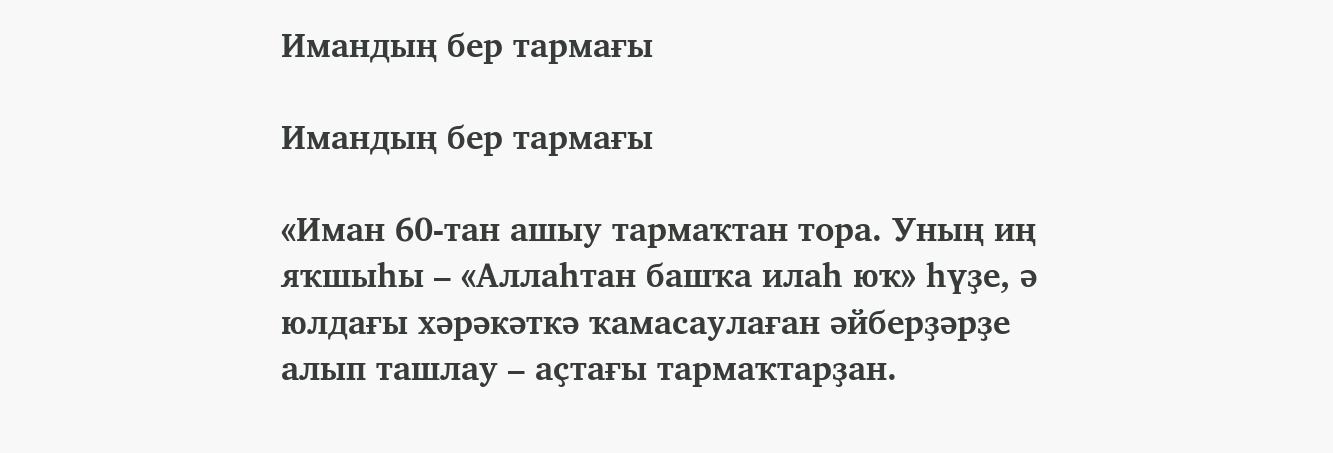Имандың бер тармағы

Имандың бер тармағы

«Иман 60-тан ашыу тармаҡтан тора. Уның иң яҡшыһы – «Аллаһтан башҡа илаһ юҡ» һүҙе, ә юлдағы хәрәкәткә ҡамасаулаған әйберҙәрҙе алып ташлау – аҫтағы тармаҡтарҙан.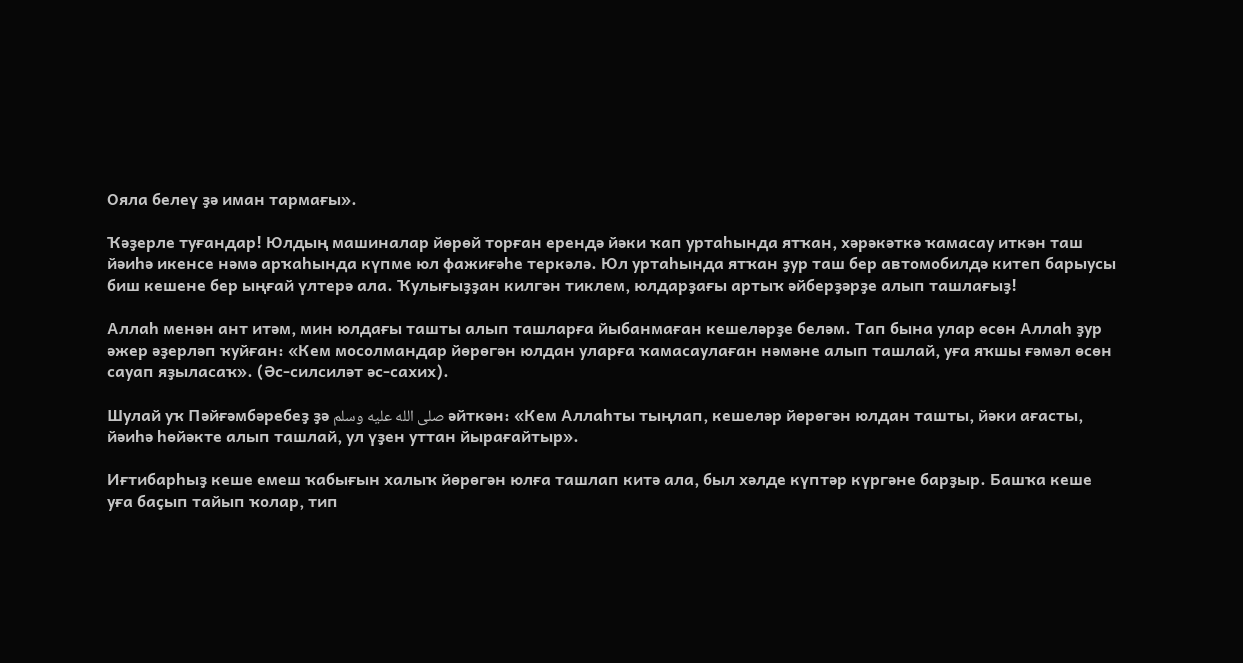Ояла белеү ҙә иман тармағы».

Ҡәҙерле туғандар! Юлдың машиналар йөрөй торған ерендә йәки ҡап уртаһында ятҡан, хәрәкәткә ҡамасау иткән таш йәиһә икенсе нәмә арҡаһында күпме юл фажиғәһе теркәлә. Юл уртаһында ятҡан ҙур таш бер автомобилдә китеп барыусы биш кешене бер ыңғай үлтерә ала. Ҡулығыҙҙан килгән тиклем, юлдарҙағы артыҡ әйберҙәрҙе алып ташлағыҙ!

Аллаһ менән ант итәм, мин юлдағы ташты алып ташларға йыбанмаған кешеләрҙе беләм. Тап бына улар өсөн Аллаһ ҙур әжер әҙерләп ҡуйған: «Кем мосолмандар йөрөгән юлдан уларға ҡамасаулаған нәмәне алып ташлай, уға яҡшы ғәмәл өсөн сауап яҙыласаҡ». (Әс-силсиләт әс-сахих).

Шулай уҡ Пәйғәмбәребеҙ ҙә صلى الله عليه وسلم әйткән: «Кем Аллаһты тыңлап, кешеләр йөрөгән юлдан ташты, йәки ағасты, йәиһә һөйәкте алып ташлай, ул үҙен уттан йырағайтыр».

Иғтибарһыҙ кеше емеш ҡабығын халыҡ йөрөгән юлға ташлап китә ала, был хәлде күптәр күргәне барҙыр. Башҡа кеше уға баҫып тайып ҡолар, тип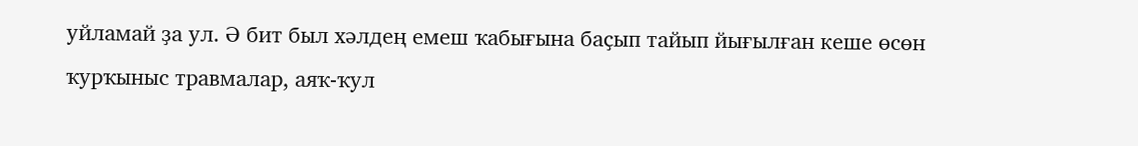уйламай ҙа ул. Ә бит был хәлдең емеш ҡабығына баҫып тайып йығылған кеше өсөн ҡурҡыныс травмалар, аяҡ-ҡул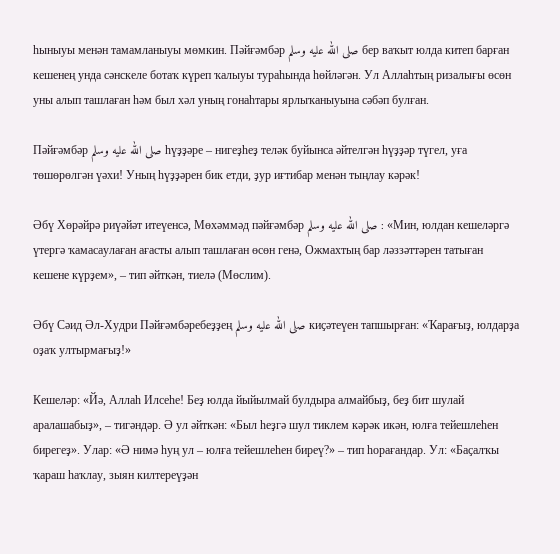һыныуы менән тамамланыуы мөмкин. Пәйғәмбәр صلى الله عليه وسلم бер ваҡыт юлда китеп барған кешенең унда сәнскеле ботаҡ күреп ҡалыуы тураһында һөйләгән. Ул Аллаһтың ризалығы өсөн уны алып ташлаған һәм был хәл уның гонаһтары ярлыҡаныуына сәбәп булған.

Пәйғәмбәр صلى الله عليه وسلم һүҙҙәре – нигеҙһеҙ теләк буйынса әйтелгән һүҙҙәр түгел, уға төшөрөлгән үәхи! Уның һүҙҙәрен бик етди, ҙур иғтибар менән тыңлау кәрәк!

Әбү Хөрәйрә риүәйәт итеүенсә, Мөхәммәд пәйғәмбәр صلى الله عليه وسلم : «Мин, юлдан кешеләргә үтергә ҡамасаулаған ағасты алып ташлаған өсөн генә, Ожмахтың бар ләззәттәрен татыған кешене күрҙем», – тип әйткән, тиелә (Мөслим).

Әбү Сәид Әл-Худри Пәйғәмбәребеҙҙең صلى الله عليه وسلم киҫәтеүен тапшырған: «Ҡарағыҙ, юлдарҙа оҙаҡ ултырмағыҙ!»

Кешеләр: «Йә, Аллаһ Илсеһе! Беҙ юлда йыйылмай булдыра алмайбыҙ, беҙ бит шулай аралашабыҙ», – тигәндәр. Ә ул әйткән: «Был һеҙгә шул тиклем кәрәк икән, юлға тейешлеһен бирегеҙ». Улар: «Ә нимә һуң ул – юлға тейешлеһен биреү?» – тип һорағандар. Ул: «Баҫалҡы ҡараш һаҡлау, зыян килтереүҙән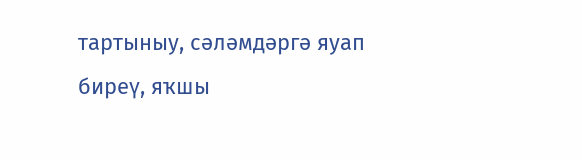тартыныу, сәләмдәргә яуап биреү, яҡшы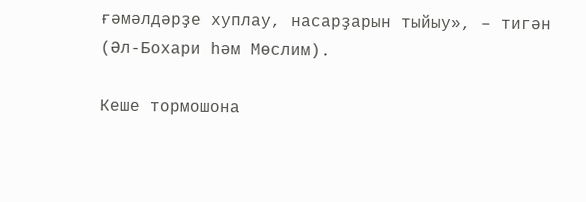ғәмәлдәрҙе хуплау, насарҙарын тыйыу», – тигән (Әл-Бохари һәм Мөслим).

Кеше тормошона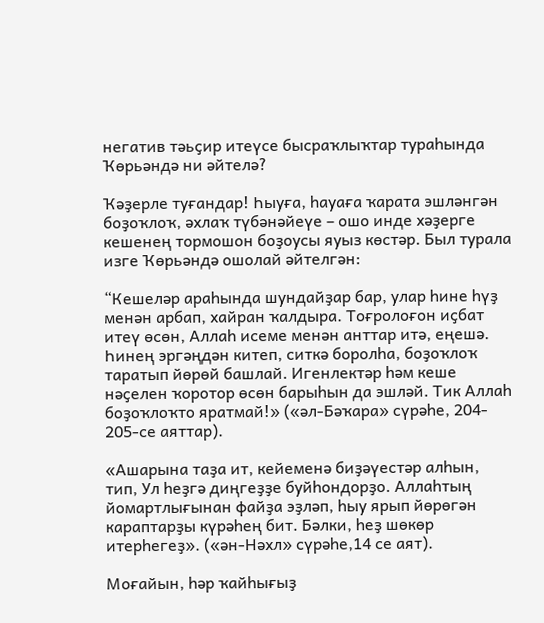негатив тәьҫир итеүсе бысраҡлыҡтар тураһында Ҡөрьәндә ни әйтелә?

Ҡәҙерле туғандар! Һыуға, һауаға ҡарата эшләнгән боҙоҡлоҡ, әхлаҡ түбәнәйеүе – ошо инде хәҙерге кешенең тормошон боҙоусы яуыз көстәр. Был турала изге Ҡөрьәндә ошолай әйтелгән:

“Кешеләр араһында шундайҙар бар, улар һине һүҙ менән арбап, хайран ҡалдыра. Тоғролоғон иҫбат итеү өсөн, Аллаһ исеме менән анттар итә, еңешә. Һинең эргәңдән китеп, ситкә боролһа, боҙоҡлоҡ таратып йөрөй башлай. Игенлектәр һәм кеше нәҫелен ҡоротор өсөн барыһын да эшләй. Тик Аллаһ боҙоҡлоҡто яратмай!» («әл-Бәҡара» сүрәһе, 204- 205-се аяттар).

«Ашарына таҙа ит, кейеменә биҙәүестәр алһын, тип, Ул һеҙгә диңгеҙҙе буйһондорҙо. Аллаһтың йомартлығынан файҙа эҙләп, һыу ярып йөрөгән караптарҙы күрәһең бит. Бәлки, һеҙ шөкөр итерһегеҙ». («ән-Нәхл» сүрәһе,14 се аят).

Моғайын, һәр ҡайһығыҙ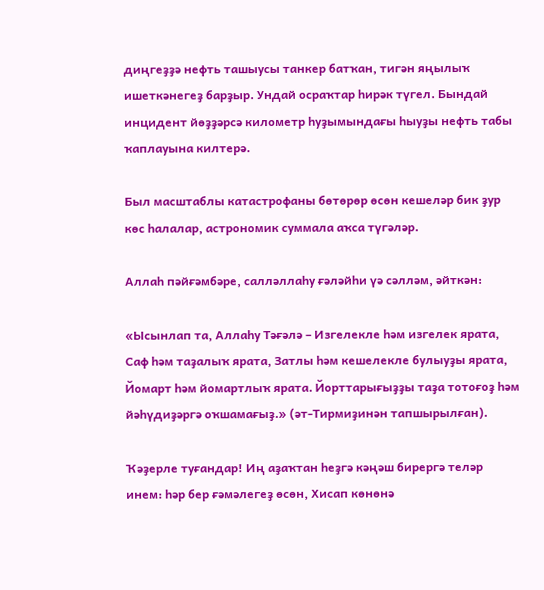диңгеҙҙә нефть ташыусы танкер батҡан, тигән яңылыҡ ишеткәнегеҙ барҙыр. Ундай осраҡтар һирәк түгел. Бындай инцидент йөҙҙәрсә километр һуҙымындағы һыуҙы нефть табы ҡаплауына килтерә.

Был масштаблы катастрофаны бөтөрөр өсөн кешеләр бик ҙур көс һалалар, астрономик суммала аҡса түгәләр.

Аллаһ пәйғәмбәре, салләллаһу ғәләйһи үә сәлләм, әйткән:

«Ысынлап та, Аллаһу Тәғәлә – Изгелекле һәм изгелек ярата, Саф һәм таҙалыҡ ярата, Затлы һәм кешелекле булыуҙы ярата, Йомарт һәм йомартлыҡ ярата. Йорттарығыҙҙы таҙа тотоғоҙ һәм йәһүдиҙәргә оҡшамағыҙ.» (әт-Тирмиҙинән тапшырылған).

Ҡәҙерле туғандар! Иң аҙаҡтан һеҙгә кәңәш бирергә теләр инем: һәр бер ғәмәлегеҙ өсөн, Хисап көнөнә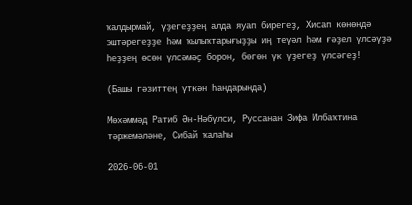ҡалдырмай, үҙегеҙҙең алда яуап бирегеҙ, Хисап көнөндә эштәрегеҙҙе һәм ҡылыҡтарығыҙҙы иң теүәл һәм ғәҙел үлсәүҙә һеҙҙең өсөн үлсәмәҫ борон, бөгөн үк үҙегеҙ үлсәгеҙ!

(Башы гәзиттең үткән һандарында)

Мөхәммәд Ратиб Ән-Нәбүлси, Руссанан Зифа Илбаҡтина тәржемәләне, Сибай ҡалаһы

2026-06-01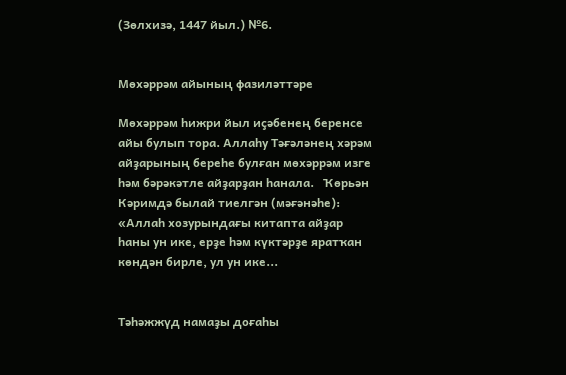(Зөлхизә, 1447 йыл.) №6.


Мөхәррәм айының фазиләттәре

Мөхәррәм һижри йыл иҫәбенең беренсе айы булып тора. Аллаһу Тәғәләнең хәрәм айҙарының береһе булған мөхәррәм изге һәм бәрәкәтле айҙарҙан һанала.   Ҡөрьән Кәримдә былай тиелгән (мәғәнәһе): «Аллаһ хозурындағы китапта айҙар һаны ун ике, ерҙе һәм күктәрҙе яратҡан көндән бирле, ул ун ике...


Тәһәжжүд намаҙы доғаһы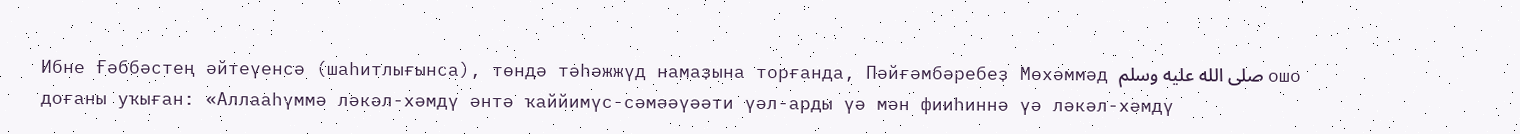Ибне Ғәббәстең әйтеүенсә (шаһитлығынса), төндә тәһәжжүд намаҙына торғанда, Пәйғәмбәребеҙ Мөхәммәд صلى الله عليه وسلم ошо доғаны уҡыған: «Аллааһүммә ләкәл-хәмдү әнтә ҡаййимүс-сәмәәүәәти үәл-арды үә мән фииһиннә үә ләкәл-хәмдү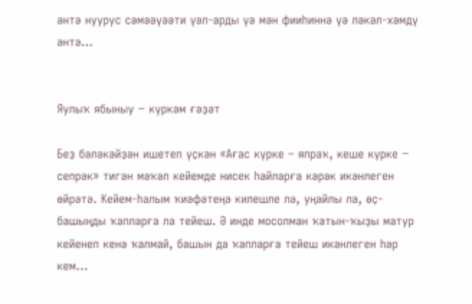әнтә нуурус сәмәәүәәти үәл-арды үә мән фииһиннә үә ләкәл-хәмдү әнтә...


Яулыҡ ябыныу − күркәм ғәҙәт

Беҙ бәләкәйҙән ишетеп үҫкән «Ағас күрке – япраҡ, кеше күрке − сепрәк» тигән мәҡәл кейемде нисек һайларға кәрәк икәнлеген өйрәтә. Кейем-һалым ҡиәфәтеңә килешле лә, уңайлы ла, өҫ-башыңды ҡапларға ла тейеш. Ә инде мосолман ҡатын-ҡыҙы матур кейенеп кенә ҡалмай, башын да ҡапларға тейеш икәнлеген һәр кем...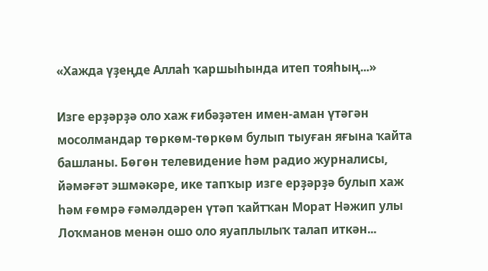«Хажда үҙеңде Аллаһ ҡаршыһында итеп тояһың...»

Изге ерҙәрҙә оло хаж ғибәҙәтен имен-аман үтәгән мосолмандар төркөм-төркөм булып тыуған яғына ҡайта башланы. Бөгөн телевидение һәм радио журналисы, йәмәғәт эшмәкәре, ике тапҡыр изге ерҙәрҙә булып хаж һәм ғөмрә ғәмәлдәрен үтәп ҡайтҡан Морат Нәжип улы Лоҡманов менән ошо оло яуаплылыҡ талап иткән...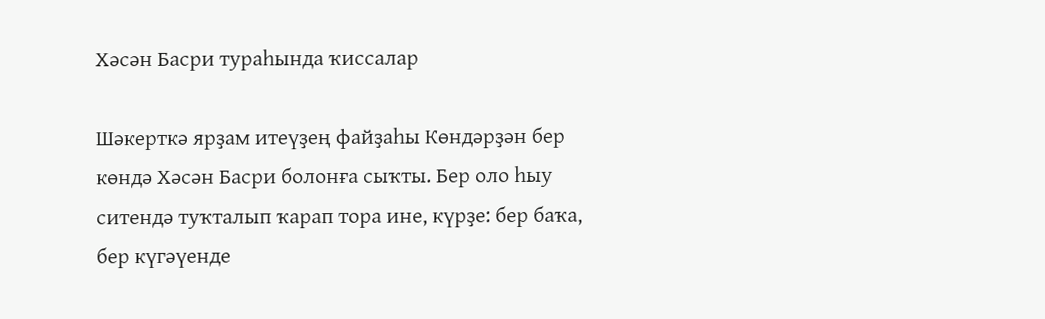Хәсән Басри тураһында ҡиссалар

Шәкерткә ярҙам итеүҙең файҙаһы Көндәрҙән бер көндә Хәсән Басри болонға сыҡты. Бер оло һыу ситендә туҡталып ҡарап тора ине, күрҙе: бер баҡа, бер күгәүенде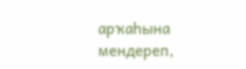арҡаһына мендереп,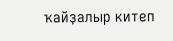ҡайҙалыр китеп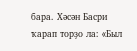бара. Хәсән Басри ҡарап торҙо ла: «Был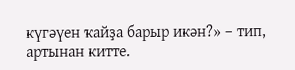күгәүен ҡайҙа барыр икән?» – тип, артынан китте.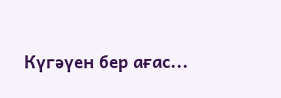Күгәүен бер ағас...